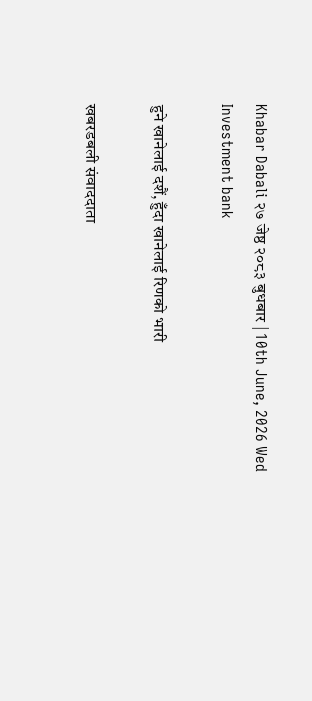Khabar Dabali २७ जेष्ठ २०८३ बुधबार | 10th June, 2026 Wed
Investment bank

हुने खानेलाई दशैं, हुँदा खानेलाई रिणको भारी

खबरडबली संवाददाता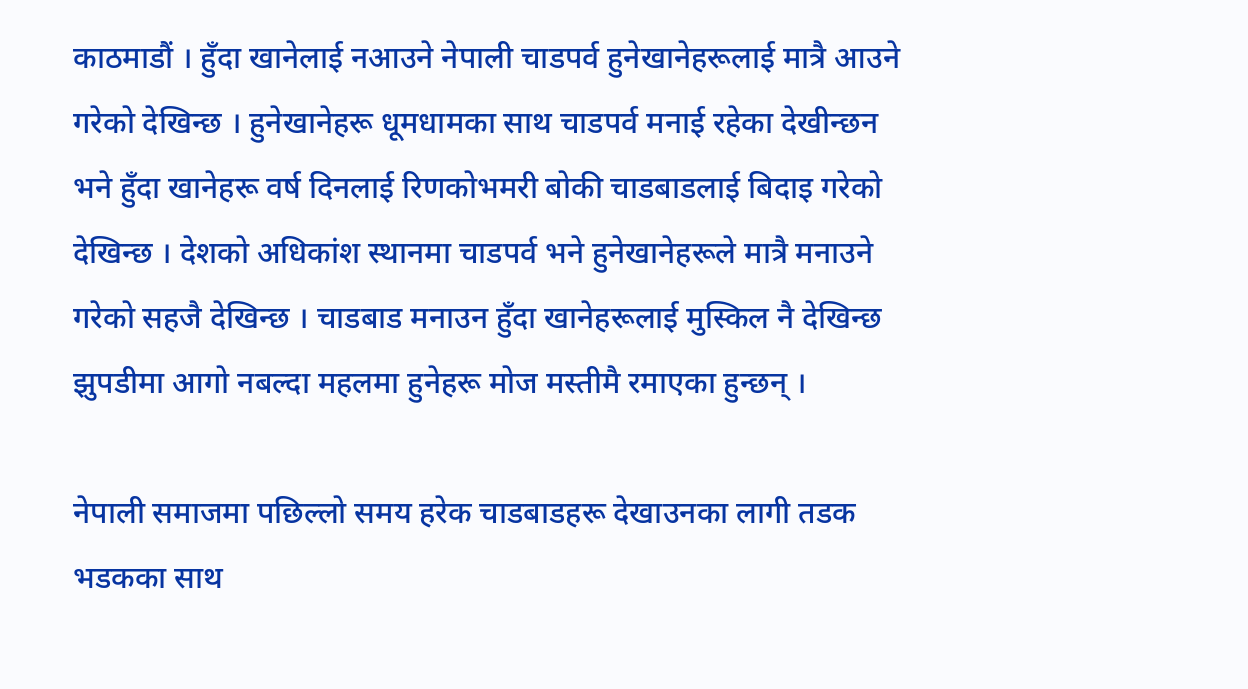काठमाडौं । हुँदा खानेलाई नआउने नेपाली चाडपर्व हुनेखानेहरूलाई मात्रै आउने गरेको देखिन्छ । हुनेखानेहरू धूमधामका साथ चाडपर्व मनाई रहेका देखीन्छन भने हुँदा खानेहरू वर्ष दिनलाई रिणकोभमरी बोकी चाडबाडलाई बिदाइ गरेको देखिन्छ । देशको अधिकांश स्थानमा चाडपर्व भने हुनेखानेहरूले मात्रै मनाउने गरेको सहजै देखिन्छ । चाडबाड मनाउन हुँदा खानेहरूलाई मुस्किल नै देखिन्छ झुपडीमा आगो नबल्दा महलमा हुनेहरू मोज मस्तीमै रमाएका हुन्छन् ।

नेपाली समाजमा पछिल्लो समय हरेक चाडबाडहरू देखाउनका लागी तडक भडकका साथ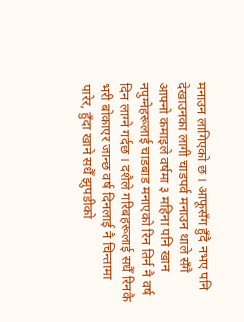मनाउन लागिएको छ । आफूसँग हुँदै नभए पनि देखाउनका लागी चाडपर्व मनाउन थाले सँगै आफ्नो कमाइले वर्षमा ३ महिना पनि खान नपुग्नेहरूलाई चाडबाड मनाएको रिन तिर्न नै वर्ष दिन लाग्ने गर्दछ । दशैले गरिबहरूलाई सधैँ रिनकै भरी बोकाएर जान्छ वर्ष दिनलाई नै चिन्तामा पारेर, हुँदा खाने सधैँ झुपडीको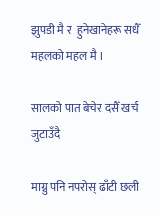झुपडी मै र  हुनेखानेहरू सधैँ महलको महल मै ।

सालको पात बेचेर दसैँ खर्च जुटाउँदै

माग्नु पनि नपरोस् ढाँटी छली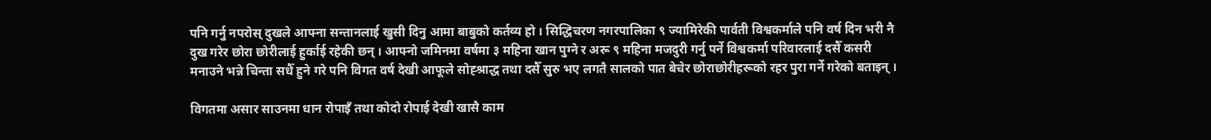पनि गर्नु नपरोस् दुखले आफ्ना सन्तानलाई खुसी दिनु आमा बाबुको कर्तव्य हो । सिद्धिचरण नगरपालिका ९ ज्यामिरेकी पार्वती विश्वकर्माले पनि वर्ष दिन भरी नै दुख गरेर छोरा छोरीलाई हुर्काई रहेकी छन् । आफ्नो जमिनमा वर्षमा ३ महिना खान पुग्ने र अरू ९ महिना मजदुरी गर्नु पर्ने विश्वकर्मा परिवारलाई दसैँ कसरी मनाउने भन्ने चिन्ता सधैँ हुने गरे पनि विगत वर्ष देखी आफूले सोह्श्राद्ध तथा दसैँ सुरु भए लगतै सालको पात बेचेर छोराछोरीहरूको रहर पुरा गर्ने गरेको बताइन् ।

विगतमा असार साउनमा धान रोपाइँ तथा कोदो रोपाई देखी खासै काम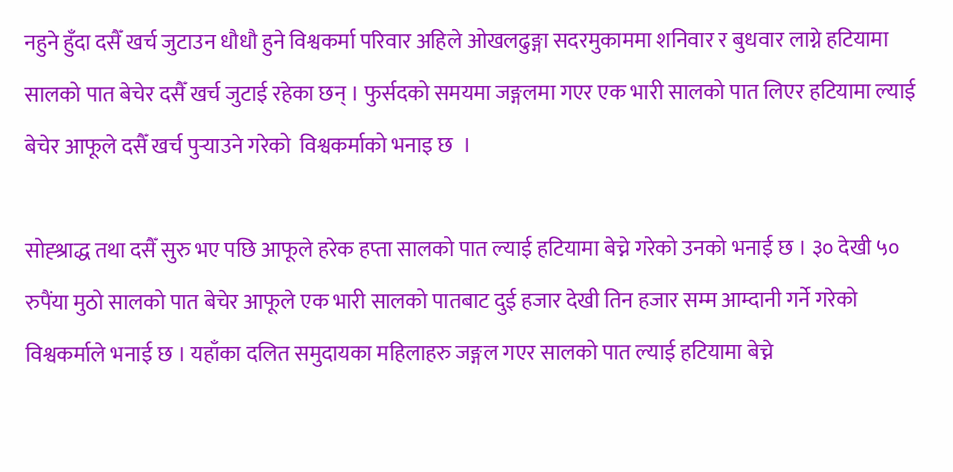नहुने हुँदा दसैँ खर्च जुटाउन धौधौ हुने विश्वकर्मा परिवार अहिले ओखलढुङ्गा सदरमुकाममा शनिवार र बुधवार लाग्ने हटियामा सालको पात बेचेर दसैँ खर्च जुटाई रहेका छन् । फुर्सदको समयमा जङ्गलमा गएर एक भारी सालको पात लिएर हटियामा ल्याई बेचेर आफूले दसैँ खर्च पुर्‍याउने गरेको  विश्वकर्माको भनाइ छ  ।

सोह्श्राद्ध तथा दसैँ सुरु भए पछि आफूले हरेक हप्ता सालको पात ल्याई हटियामा बेच्ने गरेको उनको भनाई छ । ३० देखी ५० रुपैंया मुठो सालको पात बेचेर आफूले एक भारी सालको पातबाट दुई हजार देखी तिन हजार सम्म आम्दानी गर्ने गरेको विश्वकर्माले भनाई छ । यहाँका दलित समुदायका महिलाहरु जङ्गल गएर सालको पात ल्याई हटियामा बेच्ने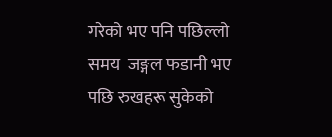गरेको भए पनि पछिल्लो समय  जङ्गल फडानी भए पछि रुखहरू सुकेको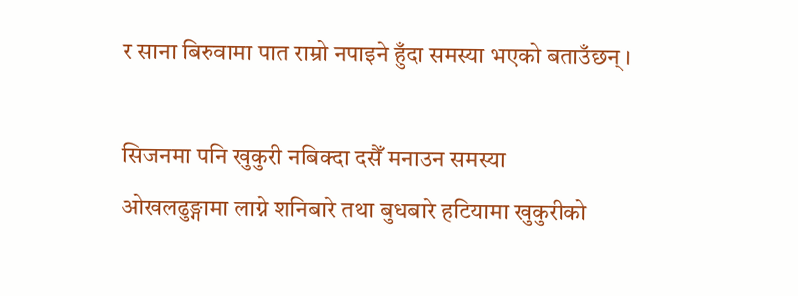र साना बिरुवामा पात राम्रो नपाइने हुँदा समस्या भएको बताउँछन् ।

सिजनमा पनि खुकुरी नबिक्दा दसैँ मनाउन समस्या
ओखलढुङ्गामा लाग्ने शनिबारे तथा बुधबारे हटियामा खुकुरीको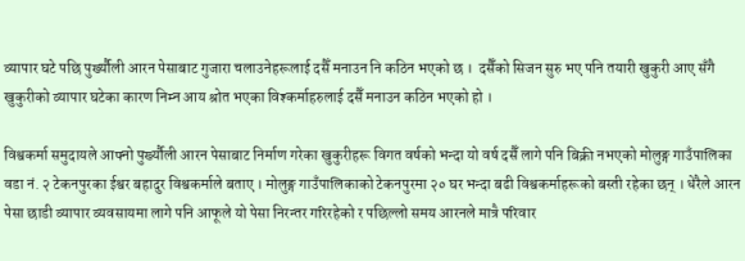व्यापार घटे पछि पुर्ख्यौली आरन पेसाबाट गुजारा चलाउनेहरूलाई दसैँ मनाउन नि कठिन भएको छ ।  दसैँको सिजन सुरु भए पनि तयारी खुकुरी आए सँगै खुकुरीको व्यापार घटेका कारण निम्न आय श्रोत भएका विश्कर्माहरुलाई दसैँ मनाउन कठिन भएको हो ।

विश्वकर्मा समुदायले आफ्नो पुर्ख्यौली आरन पेसाबाट निर्माण गरेका खुकुरीहरू विगत वर्षको भन्दा यो वर्ष दसैँ लागे पनि बिक्री नभएको मोलुङ्ग गाउँपालिका वडा नं. २ टेकनपुरका ईश्वर बहादुर विश्वकर्माले बताए । मोलुङ्ग गाउँपालिकाको टेकनपुरमा २० घर भन्दा बढी विश्वकर्माहरूको बस्ती रहेका छन् । धेरैले आरन पेसा छाडी व्यापार व्यवसायमा लागे पनि आफूले यो पेसा निरन्तर गरिरहेको र पछिल्लो समय आरनले मात्रै परिवार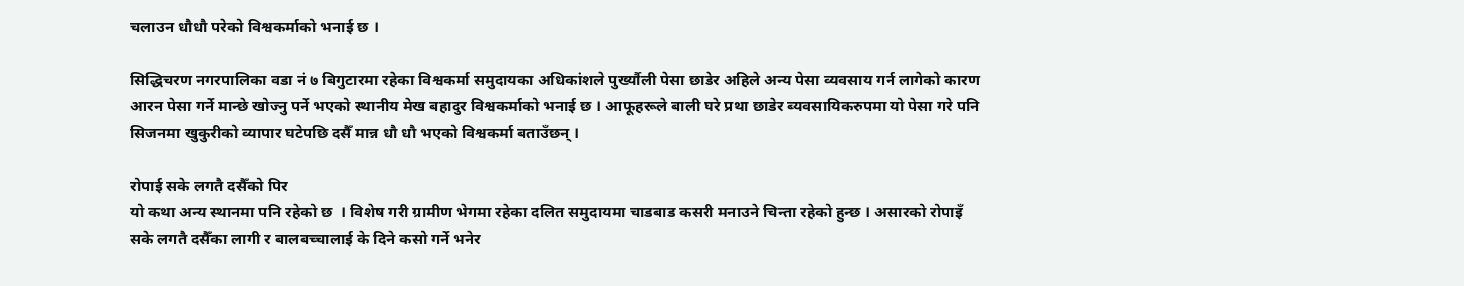चलाउन धौधौ परेको विश्वकर्माको भनाई छ ।

सिद्धिचरण नगरपालिका वडा नं ७ बिगुटारमा रहेका विश्वकर्मा समुदायका अधिकांशले पुर्ख्यौली पेसा छाडेर अहिले अन्य पेसा व्यवसाय गर्न लागेको कारण आरन पेसा गर्ने मान्छे खोज्नु पर्ने भएको स्थानीय मेख बहादुर विश्वकर्माको भनाई छ । आफूहरूले बाली घरे प्रथा छाडेर ब्यवसायिकरुपमा यो पेसा गरे पनि सिजनमा खुकुरीको व्यापार घटेपछि दसैँ मान्न धौ धौ भएको विश्वकर्मा बताउँछन् ।

रोपाई सके लगतै दसैँको पिर
यो कथा अन्य स्थानमा पनि रहेको छ  । विशेष गरी ग्रामीण भेगमा रहेका दलित समुदायमा चाडबाड कसरी मनाउने चिन्ता रहेको हुन्छ । असारको रोपाइँ सके लगतै दसैँका लागी र बालबच्चालाई के दिने कसो गर्ने भनेर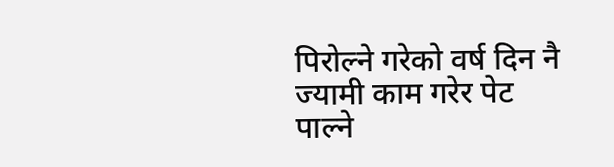पिरोल्ने गरेको वर्ष दिन नै ज्यामी काम गरेर पेट पाल्ने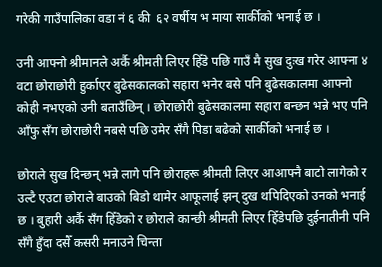गरेकी गाउँपालिका वडा नं ६ की  ६२ वर्षीय भ माया सार्कीको भनाई छ ।

उनी आफ्नो श्रीमानले अर्कै श्रीमती लिएर हिँडे पछि गाउँ मै सुख दुःख गरेर आफ्ना ४ वटा छोराछोरी हुर्काएर बुढेसकालको सहारा भनेर बसे पनि बुढेसकालमा आफ्नो कोही नभएको उनी बताउँछिन् । छोराछोरी बुढेसकालमा सहारा बन्छन भन्ने भए पनि आँफु सँग छोराछोरी नबसे पछि उमेर सँगै पिडा बढेको सार्कीको भनाई छ ।

छोराले सुख दिन्छन् भन्ने लागे पनि छोराहरू श्रीमती लिएर आआफ्नै बाटो लागेको र उल्टै एउटा छोराले बाउको बिडो थामेर आफूलाई झन् दुख थपिदिएको उनको भनाई छ । बुहारी अर्कै सँग हिँडेको र छोराले कान्छी श्रीमती लिएर हिँडेपछि दुईनातीनी पनि सँगै हुँदा दसैँ कसरी मनाउने चिन्ता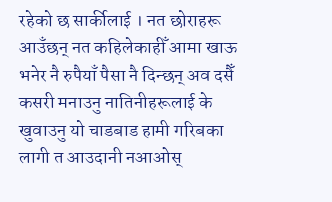रहेको छ सार्कीलाई । नत छोराहरू आउँछन् नत कहिलेकाहीँ आमा खाऊ भनेर नै रुपैयाँ पैसा नै दिन्छन् अव दसैँ कसरी मनाउनु नातिनीहरूलाई के खुवाउनु यो चाडबाड हामी गरिबका लागी त आउदानी नआओस्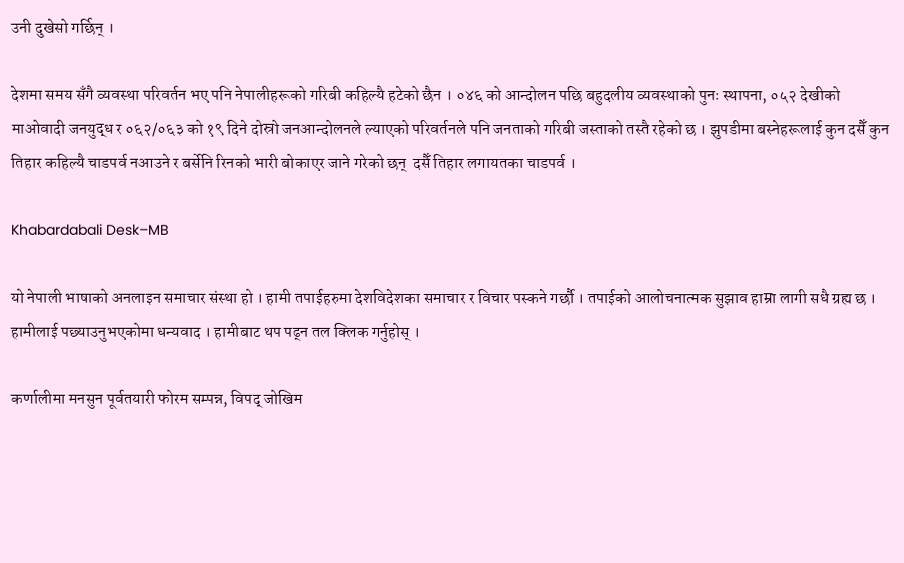उनी दुखेसो गर्छिन् ।

देशमा समय सँगै व्यवस्था परिवर्तन भए पनि नेपालीहरूको गरिबी कहिल्यै हटेको छैन । ०४६ को आन्दोलन पछि बहुदलीय व्यवस्थाको पुनः स्थापना, ०५२ देखीको माओवादी जनयुद्ध र ०६२/०६३ को १९ दिने दोस्रो जनआन्दोलनले ल्याएको परिवर्तनले पनि जनताको गरिबी जस्ताको तस्तै रहेको छ । झुपडीमा बस्नेहरूलाई कुन दसैँ कुन तिहार कहिल्यै चाडपर्व नआउने र बर्सेनि रिनको भारी बोकाएर जाने गरेको छन्  दसैँ तिहार लगायतका चाडपर्व ।

Khabardabali Desk–MB

यो नेपाली भाषाको अनलाइन समाचार संस्था हो । हामी तपाईहरुमा देशविदेशका समाचार र विचार पस्कने गर्छौ । तपाईको आलोचनात्मक सुझाव हाम्रा लागी सधै ग्रह्य छ । हामीलाई पछ्याउनुभएकोमा धन्यवाद । हामीबाट थप पढ्न तल क्लिक गर्नुहोस् ।

कर्णालीमा मनसुन पूर्वतयारी फोरम सम्पन्न, विपद् जोखिम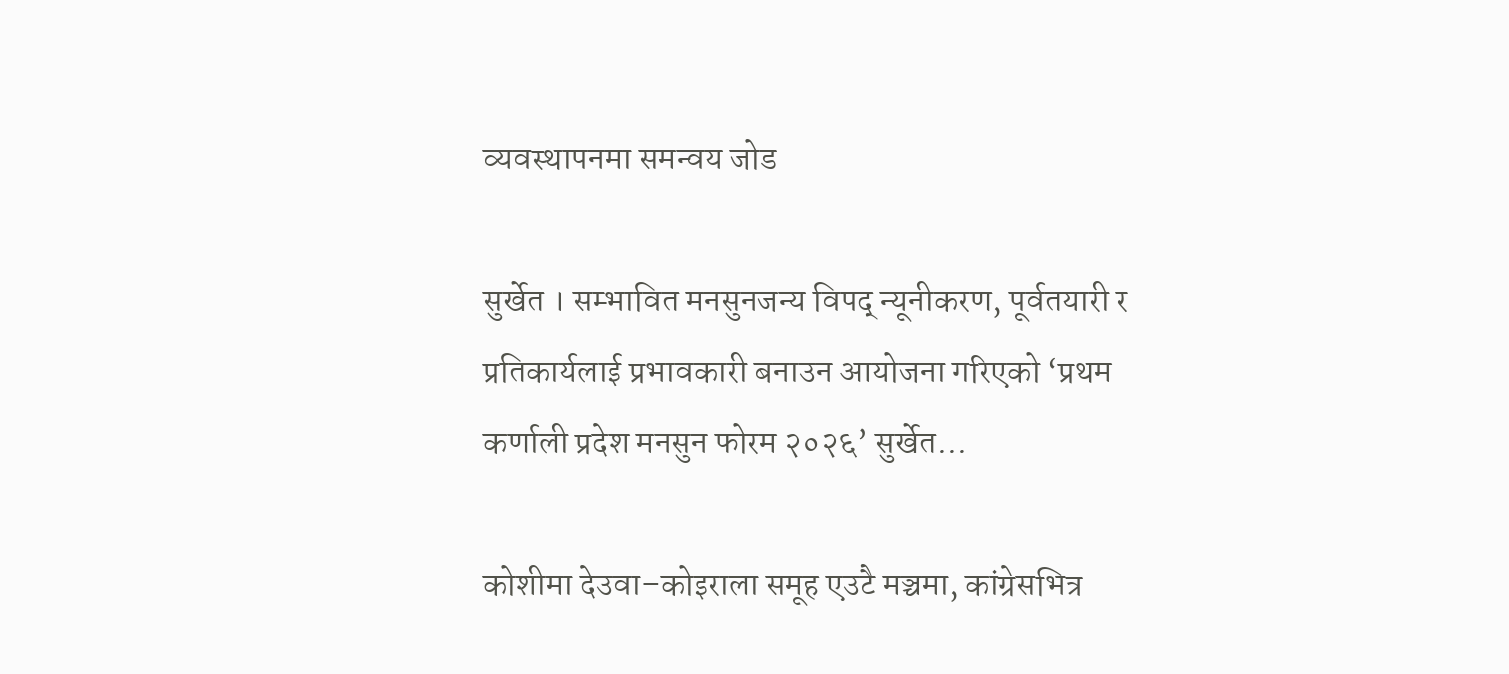व्यवस्थापनमा समन्वय जोड

सुर्खेत । सम्भावित मनसुनजन्य विपद् न्यूनीकरण, पूर्वतयारी र प्रतिकार्यलाई प्रभावकारी बनाउन आयोजना गरिएको ‘प्रथम कर्णाली प्रदेश मनसुन फोरम २०२६’ सुर्खेत...

कोशीमा देउवा–कोइराला समूह एउटै मञ्चमा, कांग्रेसभित्र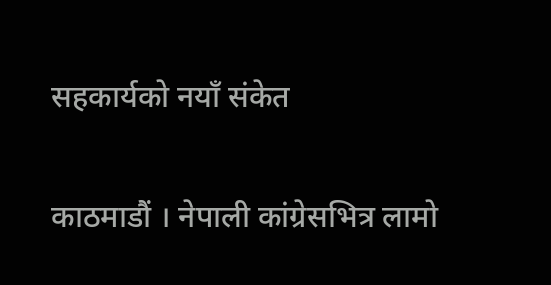सहकार्यको नयाँ संकेत

काठमाडौं । नेपाली कांग्रेसभित्र लामो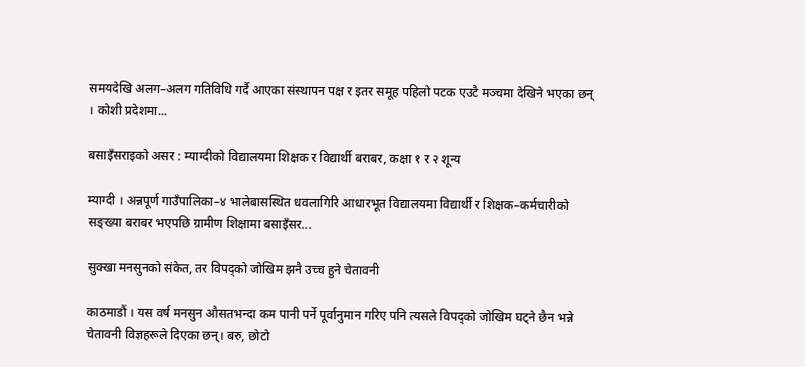समयदेखि अलग–अलग गतिविधि गर्दै आएका संस्थापन पक्ष र इतर समूह पहिलो पटक एउटै मञ्चमा देखिने भएका छन् । कोशी प्रदेशमा...

बसाइँसराइको असर : म्याग्दीको विद्यालयमा शिक्षक र विद्यार्थी बराबर, कक्षा १ र २ शून्य

म्याग्दी । अन्नपूर्ण गाउँपालिका–४ भालेबासस्थित धवलागिरि आधारभूत विद्यालयमा विद्यार्थी र शिक्षक–कर्मचारीको सङ्ख्या बराबर भएपछि ग्रामीण शिक्षामा बसाइँसर...

सुक्खा मनसुनको संकेत, तर विपद्को जोखिम झनै उच्च हुने चेतावनी

काठमाडौं । यस वर्ष मनसुन औसतभन्दा कम पानी पर्ने पूर्वानुमान गरिए पनि त्यसले विपद्को जोखिम घट्ने छैन भन्ने चेतावनी विज्ञहरूले दिएका छन्। बरु, छोटो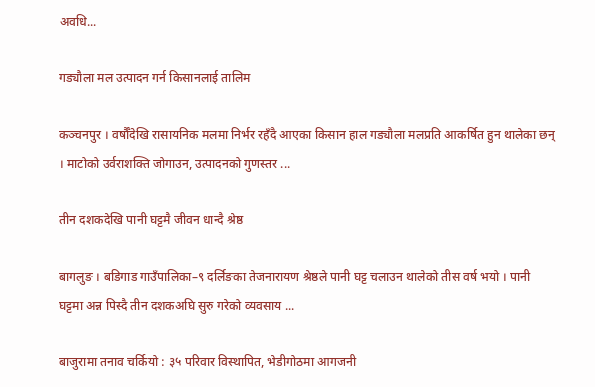अवधि...

गड्यौला मल उत्पादन गर्न किसानलाई तालिम

कञ्चनपुर । वर्षौँदेखि रासायनिक मलमा निर्भर रहँदै आएका किसान हाल गड्यौला मलप्रति आकर्षित हुन थालेका छन् । माटोको उर्वराशक्ति जोगाउन, उत्पादनको गुणस्तर ...

तीन दशकदेखि पानी घट्टमै जीवन धान्दै श्रेष्ठ

बागलुङ । बडिगाड गाउँपालिका–९ दर्लिङका तेजनारायण श्रेष्ठले पानी घट्ट चलाउन थालेको तीस वर्ष भयो । पानी घट्टमा अन्न पिस्दै तीन दशकअघि सुरु गरेको व्यवसाय ...

बाजुरामा तनाव चर्कियो : ३५ परिवार विस्थापित, भेडीगोठमा आगजनी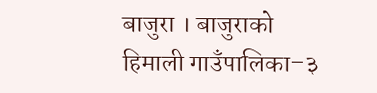बाजुरा । बाजुराको हिमाली गाउँपालिका–३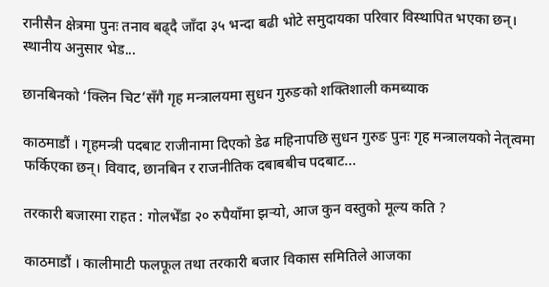रानीसैन क्षेत्रमा पुनः तनाव बढ्दै जाँदा ३५ भन्दा बढी भोटे समुदायका परिवार विस्थापित भएका छन्। स्थानीय अनुसार भेड...

छानबिनको ‘क्लिन चिट’सँगै गृह मन्त्रालयमा सुधन गुरुङको शक्तिशाली कमब्याक

काठमाडौं । गृहमन्त्री पदबाट राजीनामा दिएको डेढ महिनापछि सुधन गुरुङ पुनः गृह मन्त्रालयको नेतृत्वमा फर्किएका छन्। विवाद, छानबिन र राजनीतिक दबाबबीच पदबाट...

तरकारी बजारमा राहत : गोलभेँडा २० रुपैयाँमा झर्‍यो, आज कुन वस्तुको मूल्य कति ?

काठमाडौं । कालीमाटी फलफूल तथा तरकारी बजार विकास समितिले आजका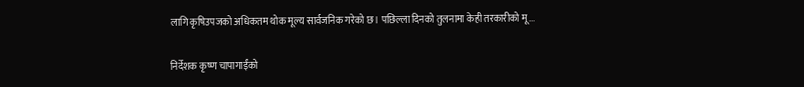लागि कृषिउपजको अधिकतम थोक मूल्य सार्वजनिक गरेको छ। पछिल्ला दिनको तुलनामा केही तरकारीको मू...

निर्देशक कृष्ण चापागाईंको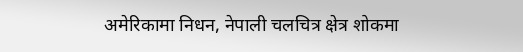अमेरिकामा निधन, नेपाली चलचित्र क्षेत्र शोकमा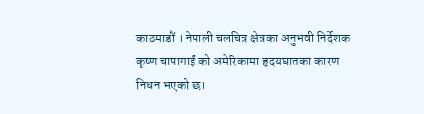काठमाडौं । नेपाली चलचित्र क्षेत्रका अनुभवी निर्देशक कृष्ण चापागाईं को अमेरिकामा हृदयघातका कारण निधन भएको छ।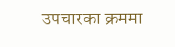उपचारका क्रममा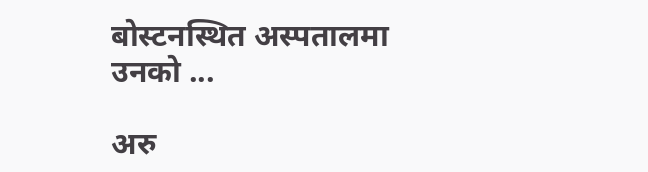बोस्टनस्थित अस्पतालमा उनको ...

अरु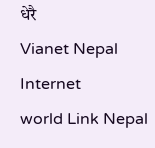धेरै
Vianet Nepal Internet
world Link Nepal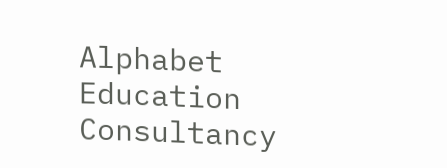Alphabet Education Consultancy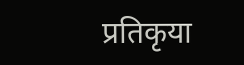प्रतिकृया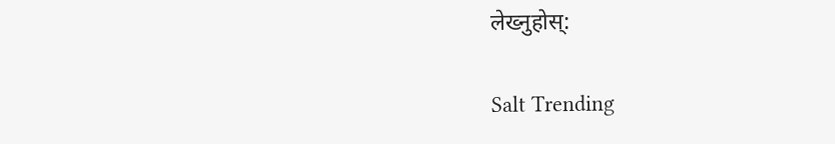लेख्नुहोस्:

Salt Trending